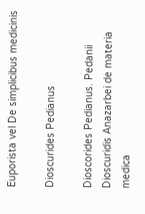Euporista vel De simplicibus medicinis

Dioscurides Pedianus

Dioscorides Pedianus. Pedanii Dioscuridis Anazarbei de materia medica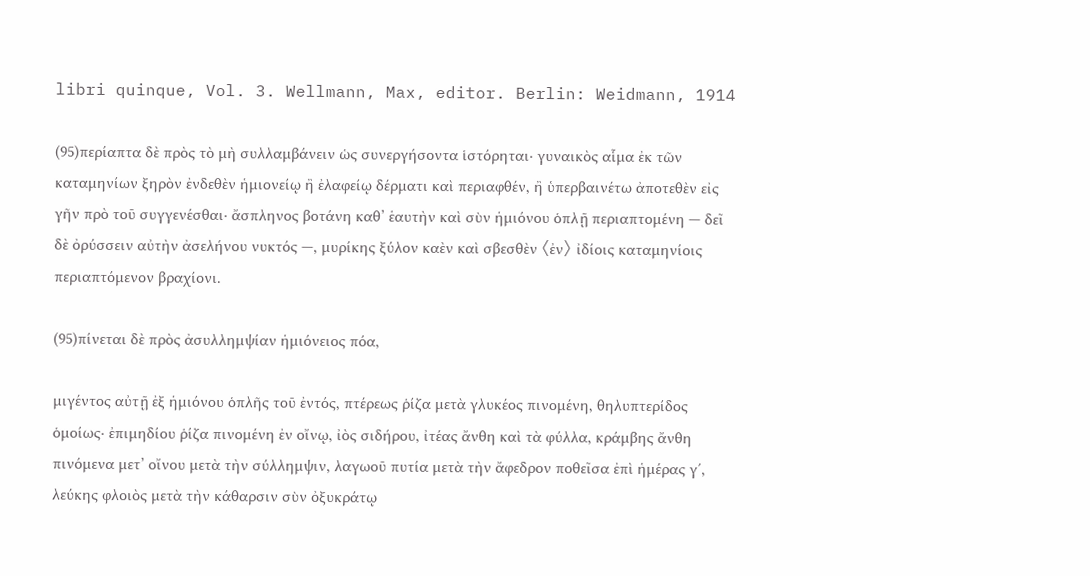libri quinque, Vol. 3. Wellmann, Max, editor. Berlin: Weidmann, 1914

(95)περίαπτα δὲ πρὸς τὸ μὴ συλλαμβάνειν ὡς συνεργήσοντα ἱστόρηται· γυναικὸς αἷμα ἐκ τῶν καταμηνίων ξηρὸν ἐνδεθὲν ἡμιονείῳ ἢ ἐλαφείῳ δέρματι καὶ περιαφθέν, ἢ ὑπερβαινέτω ἀποτεθὲν εἰς γῆν πρὸ τοῦ συγγενέσθαι· ἄσπληνος βοτάνη καθ’ ἑαυτὴν καὶ σὺν ἡμιόνου ὁπλῇ περιαπτομένη — δεῖ δὲ ὀρύσσειν αὐτὴν ἀσελήνου νυκτός —, μυρίκης ξύλον καὲν καὶ σβεσθὲν 〈ἐν〉 ἰδίοις καταμηνίοις περιαπτόμενον βραχίονι.

(95)πίνεται δὲ πρὸς ἀσυλλημψίαν ἡμιόνειος πόα,

μιγέντος αὐτῇ ἐξ ἡμιόνου ὁπλῆς τοῦ ἐντός, πτέρεως ῥίζα μετὰ γλυκέος πινομένη, θηλυπτερίδος ὁμοίως· ἐπιμηδίου ῥίζα πινομένη ἐν οἴνῳ, ἰὸς σιδήρου, ἰτέας ἄνθη καὶ τὰ φύλλα, κράμβης ἄνθη πινόμενα μετ’ οἴνου μετὰ τὴν σύλλημψιν, λαγωοῦ πυτία μετὰ τὴν ἄφεδρον ποθεῖσα ἐπὶ ἡμέρας γ′, λεύκης φλοιὸς μετὰ τὴν κάθαρσιν σὺν ὀξυκράτῳ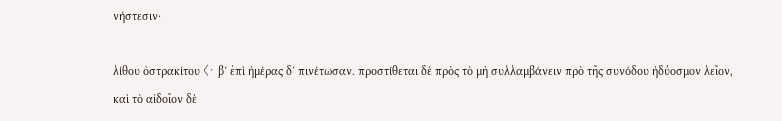νήστεσιν·

λίθου ὀστρακίτου 〈· β′ ἐπὶ ἡμέρας δ′ πινέτωσαν. προστίθεται δὲ πρὸς τὸ μὴ συλλαμβάνειν πρὸ τῆς συνόδου ἡδύοσμον λεῖον, καὶ τὸ αἰδοῖον δὲ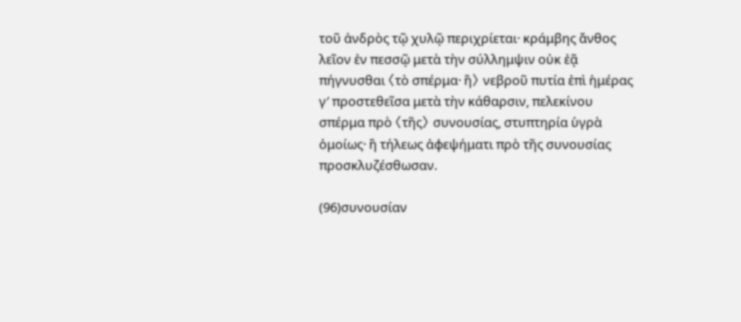τοῦ ἀνδρὸς τῷ χυλῷ περιχρίεται· κράμβης ἄνθος λεῖον ἐν πεσσῷ μετὰ τὴν σύλλημψιν οὐκ ἐᾷ πήγνυσθαι 〈τὸ σπέρμα· ἢ〉 νεβροῦ πυτία ἐπὶ ἡμέρας γ′ προστεθεῖσα μετὰ τὴν κάθαρσιν, πελεκίνου σπέρμα πρὸ 〈τῆς〉 συνουσίας, στυπτηρία ὑγρὰ ὁμοίως· ἢ τήλεως ἀφεψήματι πρὸ τῆς συνουσίας προσκλυζέσθωσαν.

(96)συνουσίαν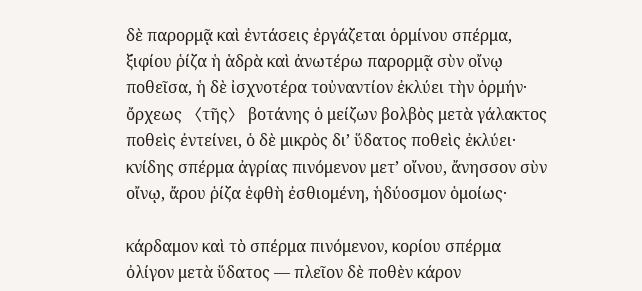δὲ παρορμᾷ καὶ ἐντάσεις ἐργάζεται ὁρμίνου σπέρμα, ξιφίου ῥίζα ἡ ἁδρὰ καὶ ἀνωτέρω παρορμᾷ σὺν οἴνῳ ποθεῖσα, ἡ δὲ ἰσχνοτέρα τοὐναντίον ἐκλύει τὴν ὁρμήν· ὄρχεως 〈τῆς〉 βοτάνης ὁ μείζων βολβὸς μετὰ γάλακτος ποθεὶς ἐντείνει, ὁ δὲ μικρὸς δι’ ὕδατος ποθεὶς ἐκλύει· κνίδης σπέρμα ἀγρίας πινόμενον μετ’ οἴνου, ἄνησσον σὺν οἴνῳ, ἄρου ῥίζα ἑφθὴ ἐσθιομένη, ἡδύοσμον ὁμοίως·

κάρδαμον καὶ τὸ σπέρμα πινόμενον, κορίου σπέρμα ὀλίγον μετὰ ὕδατος — πλεῖον δὲ ποθὲν κάρον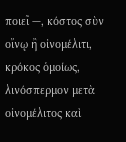ποιεῖ —, κόστος σὺν οἴνῳ ἢ οἰνομέλιτι, κρόκος ὁμοίως, λινόσπερμον μετὰ οἰνομέλιτος καὶ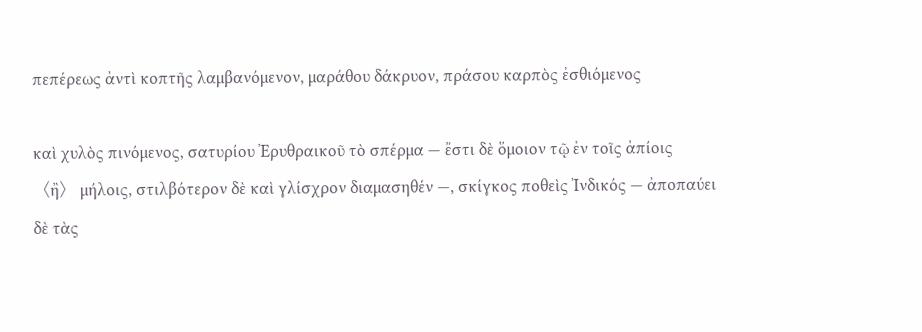πεπέρεως ἀντὶ κοπτῆς λαμβανόμενον, μαράθου δάκρυον, πράσου καρπὸς ἐσθιόμενος

καὶ χυλὸς πινόμενος, σατυρίου Ἐρυθραικοῦ τὸ σπέρμα — ἔστι δὲ ὅμοιον τῷ ἐν τοῖς ἀπίοις 〈ἢ〉 μήλοις, στιλβότερον δὲ καὶ γλίσχρον διαμασηθέν —, σκίγκος ποθεὶς Ἰνδικός — ἀποπαύει δὲ τὰς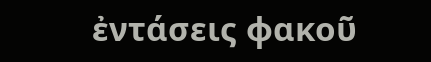ἐντάσεις φακοῦ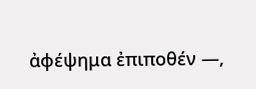ἀφέψημα ἐπιποθέν —,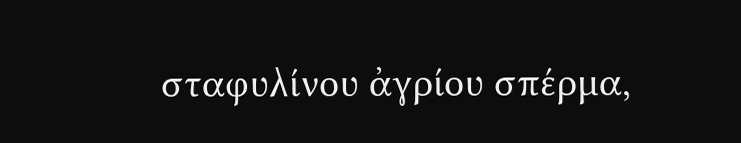σταφυλίνου ἀγρίου σπέρμα,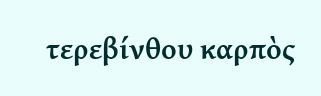τερεβίνθου καρπὸς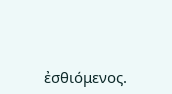ἐσθιόμενος.